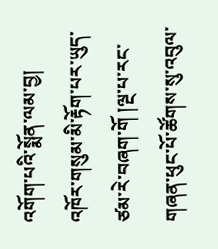འགོག་པའི་སྨོན་ལམ་བྱ། འཁོར་གསུམ་མི་རྟོག་པར་ཡུད་ཙམ་རེ་བཞག་གོ །ལྔ་པ་རང་གཞན་ཕུང་པོ་ཚོགས་སུ་འབུལ་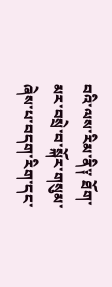བའི་ལས་རིམ་ནི༑ ཐོག་མར་བསྲེ་བ་སྐོར་གསུམ་ཞེས་པ་བདག་རིག་དང་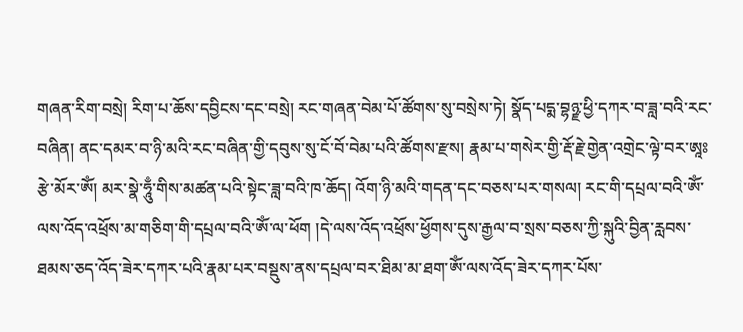གཞན་རིག་བསྲེ། རིག་པ་ཆོས་དབྱིངས་དང་བསྲེ། རང་གཞན་བེམ་པོ་ཚོགས་སུ་བསྲེས་ཏེ། སྣོད་པདྨ་བྷཉྫ་ཕྱི་དཀར་བ་ཟླ་བའི་རང་བཞིན། ནང་དམར་བ་ཉི་མའི་རང་བཞིན་གྱི་དབུས་སུ་ངོ་བོ་བེམ་པའི་ཚོགས་རྫས། རྣམ་པ་གསེར་གྱི་རྡོ་རྗེ་གྱེན་འགྲེང་ལྟེ་བར་ཨཱཿ རྩེ་མོར་ༀ། མར་སྣེ་ཧཱུྃ་གིས་མཚན་པའི་སྟེང་ཟླ་བའི་ཁ་ཆོད། འོག་ཉི་མའི་གདན་དང་བཅས་པར་གསལ། རང་གི་དཔྲལ་བའི་ༀ་ལས་འོད་འཕྲོས་མ་གཅིག་གི་དཔྲལ་བའི་ༀ་ལ་ཕོག །དེ་ལས་འོད་འཕྲོས་ཕྱོགས་དུས་རྒྱལ་བ་སྲས་བཅས་ཀྱི་སྐུའི་བྱིན་རླབས་ཐམས་ཅད་འོད་ཟེར་དཀར་པའི་རྣམ་པར་བསྡུས་ནས་དཔྲལ་བར་ཐིམ་མ་ཐག་ༀ་ལས་འོད་ཟེར་དཀར་པོས་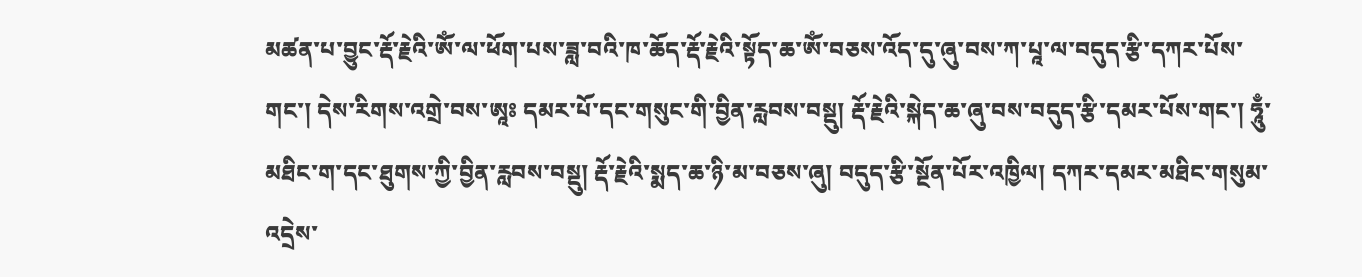མཚན་པ་བྱུང་རྡོ་རྗེའི་ༀ་ལ་ཕོག་པས་ཟླ་བའི་ཁ་ཆོད་རྡོ་རྗེའི་སྟོད་ཆ་ༀ་བཅས་འོད་དུ་ཞུ་བས་ཀ་པཱ་ལ་བདུད་རྩི་དཀར་པོས་གང་། དེས་རིགས་འགྲེ་བས་ཨཱཿ དམར་པོ་དང་གསུང་གི་བྱིན་རླབས་བསྡུ། རྡོ་རྗེའི་སྐེད་ཆ་ཞུ་བས་བདུད་རྩི་དམར་པོས་གང་། ཧཱུྃ་མཐིང་ག་དང་ཐུགས་ཀྱི་བྱིན་རླབས་བསྡུ། རྡོ་རྗེའི་སྨད་ཆ་ཉི་མ་བཅས་ཞུ། བདུད་རྩི་སྔོན་པོར་འཁྱིལ། དཀར་དམར་མཐིང་གསུམ་འདྲེས་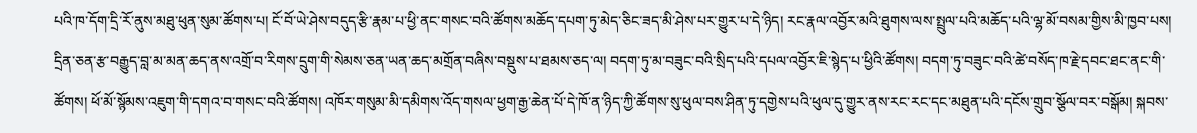པའི་ཁ་དོག་དྲི་རོ་ནུས་མཐུ་ཕུན་སུམ་ཚོགས་པ། ངོ་བོ་ཡེ་ཤེས་བདུད་རྩི་རྣམ་པ་ཕྱི་ནང་གསང་བའི་ཚོགས་མཆོད་དཔག་ཏུ་མེད་ཅིང་ཟད་མི་ཤེས་པར་གྱུར་པ་དེ་ཉིད། རང་རྣལ་འབྱོར་མའི་ཐུགས་ལས་སྤྲུལ་པའི་མཆོད་པའི་ལྷ་མོ་བསམ་གྱིས་མི་ཁྱབ་པས། དྲིན་ཅན་རྩ་བརྒྱུད་བླ་མ་མན་ཆད་ནས་འགྲོ་བ་རིགས་དྲུག་གི་སེམས་ཅན་ཡན་ཆད་མགྲོན་བཞིས་བསྡུས་པ་ཐམས་ཅད་ལ། བདག་ཏུ་མ་བཟུང་བའི་སྲིད་པའི་དཔལ་འབྱོར་ཇི་སྙེད་པ་ཕྱིའི་ཚོགས། བདག་ཏུ་བཟུང་བའི་ཚེ་བསོད་ཁ་རྗེ་དབང་ཐང་ནང་གི་ཚོགས། ཕོ་མོ་སྙོམས་འཇུག་གི་དགའ་བ་གསང་བའི་ཚོགས། འཁོར་གསུམ་མི་དམིགས་འོད་གསལ་ཕྱག་རྒྱ་ཆེན་པོ་དེ་ཁོ་ན་ཉིད་ཀྱི་ཚོགས་སུ་ཕུལ་བས་ཤིན་ཏུ་དགྱེས་པའི་ཕུལ་དུ་གྱུར་ནས་རང་རང་དང་མཐུན་པའི་དངོས་གྲུབ་སྩོལ་བར་བསྒོམ། སྐབས་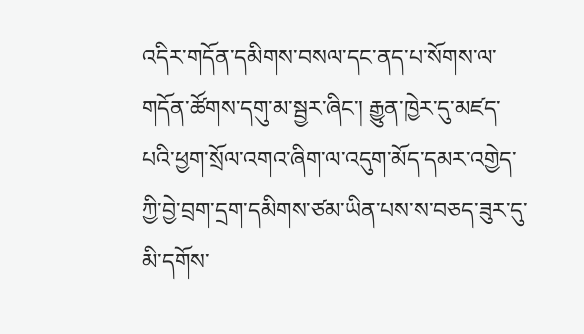འདིར་གདོན་དམིགས་བསལ་དང་ནད་པ་སོགས་ལ་གདོན་ཚོགས་དགུ་མ་སྦྱར་ཞིང་། རྒྱུན་ཁྱེར་དུ་མཛད་པའི་ཕྱག་སྲོལ་འགའ་ཞིག་ལ་འདུག་མོད་དམར་འགྱེད་ཀྱི་བྱེ་བྲག་དྲག་དམིགས་ཙམ་ཡིན་པས་ས་བཅད་ཟུར་དུ་མི་དགོས་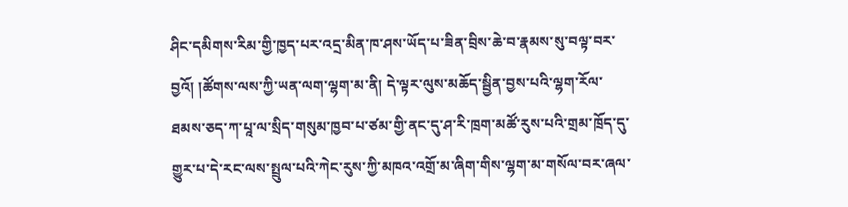ཤིང་དམིགས་རིམ་གྱི་ཁྱད་པར་འདྲ་མིན་ཁ་ཤས་ཡོད་པ་ཟིན་བྲིས་ཆེ་བ་རྣམས་སུ་བལྟ་བར་བྱའོ། །ཚོགས་ལས་ཀྱི་ཡན་ལག་ལྷག་མ་ནི། དེ་ལྟར་ལུས་མཆོད་སྦྱིན་བྱས་པའི་ལྷག་རོལ་ཐམས་ཅད་ཀ་པཱ་ལ་སྲིད་གསུམ་ཁྱབ་པ་ཙམ་གྱི་ནང་དུ་ཤ་རི་ཁྲག་མཚོ་རུས་པའི་གྲམ་ཁྲོད་དུ་གྱུར་པ་དེ་རང་ལས་སྤྲུལ་པའི་ཀེང་རུས་ཀྱི་མཁའ་འགྲོ་མ་ཞིག་གིས་ལྷག་མ་གསོལ་བར་ཞལ་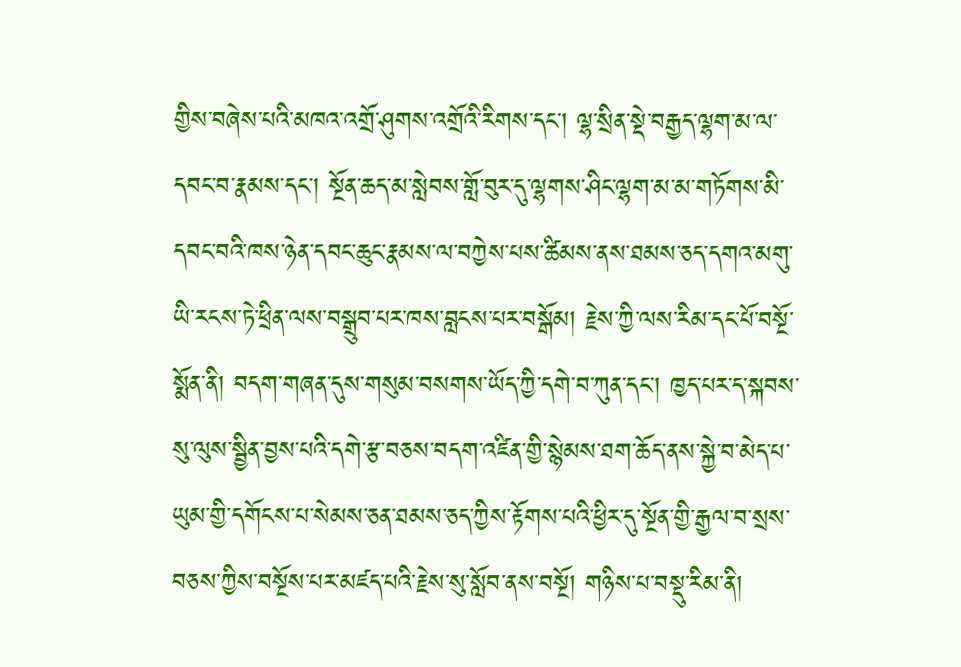གྱིས་བཞེས་པའི་མཁའ་འགྲོ་ཤུགས་འགྲོའི་རིགས་དང་། ལྷ་སྲིན་སྡེ་བརྒྱད་ལྷག་མ་ལ་དབང་བ་རྣམས་དང་། སྔོན་ཆད་མ་སླེབས་གློ་བུར་དུ་ལྷགས་ཤིང་ལྷག་མ་མ་གཏོགས་མི་དབང་བའི་ཁས་ཉེན་དབང་ཆུང་རྣམས་ལ་བཀྱེས་པས་ཚིམས་ནས་ཐམས་ཅད་དགའ་མགུ་ཡི་རངས་ཏེ་ཕྲིན་ལས་བསྒྲུབ་པར་ཁས་བླངས་པར་བསྒོམ། རྗེས་ཀྱི་ལས་རིམ་དང་པོ་བསྔོ་སྨོན་ནི། བདག་གཞན་དུས་གསུམ་བསགས་ཡོད་ཀྱི་དགེ་བ་ཀུན་དང་། ཁྱད་པར་ད་སྐབས་སུ་ལུས་སྦྱིན་བྱས་པའི་དགེ་རྩ་བཅས་བདག་འཛིན་གྱི་སྙེམས་ཐག་ཆོད་ནས་སྐྱེ་བ་མེད་པ་ཡུམ་གྱི་དགོངས་པ་སེམས་ཅན་ཐམས་ཅད་ཀྱིས་རྟོགས་པའི་ཕྱིར་དུ་སྔོན་གྱི་རྒྱལ་བ་སྲས་བཅས་ཀྱིས་བསྔོས་པར་མཛད་པའི་རྗེས་སུ་སློབ་ནས་བསྔོ། གཉིས་པ་བསྡུ་རིམ་ནི།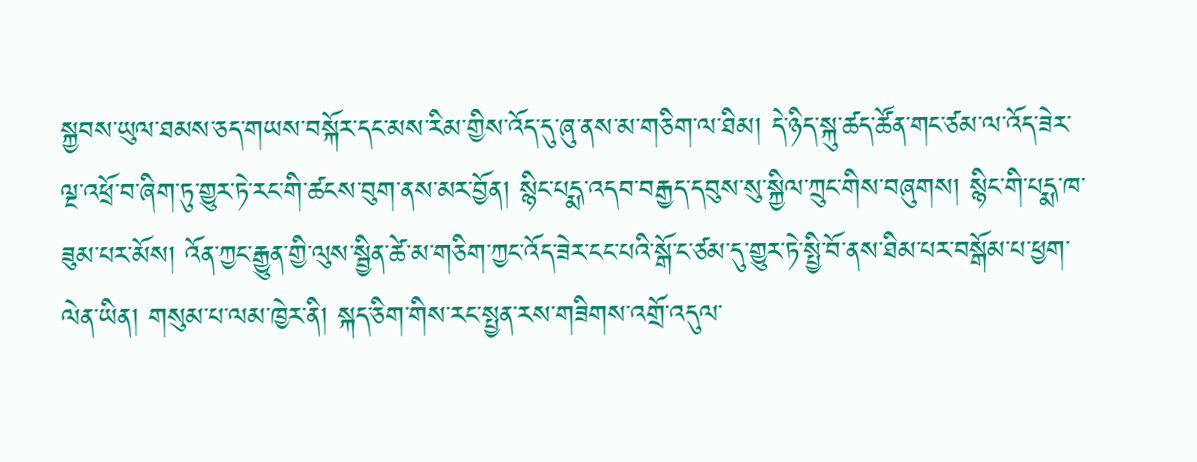སྐྱབས་ཡུལ་ཐམས་ཅད་གཡས་བསྐོར་དང་མས་རིམ་གྱིས་འོད་དུ་ཞུ་ནས་མ་གཅིག་ལ་ཐིམ། དེ་ཉིད་སྐུ་ཚད་ཚོན་གང་ཙམ་ལ་འོད་ཟེར་ལྔ་འཕྲོ་བ་ཞིག་ཏུ་གྱུར་ཏེ་རང་གི་ཚངས་བུག་ནས་མར་བྱོན། སྙིང་པདྨ་འདབ་བརྒྱད་དབུས་སུ་སྐྱིལ་ཀྲུང་གིས་བཞུགས། སྙིང་གི་པདྨ་ཁ་ཟུམ་པར་མོས། འོན་ཀྱང་རྒྱུན་གྱི་ལུས་སྦྱིན་ཚེ་མ་གཅིག་ཀྱང་འོད་ཟེར་ངང་པའི་སྒོ་ང་ཙམ་དུ་གྱུར་ཏེ་སྤྱི་བོ་ནས་ཐིམ་པར་བསྒོམ་པ་ཕྱག་ལེན་ཡིན། གསུམ་པ་ལམ་ཁྱེར་ནི། སྐད་ཅིག་གིས་རང་སྤྱན་རས་གཟིགས་འགྲོ་འདུལ་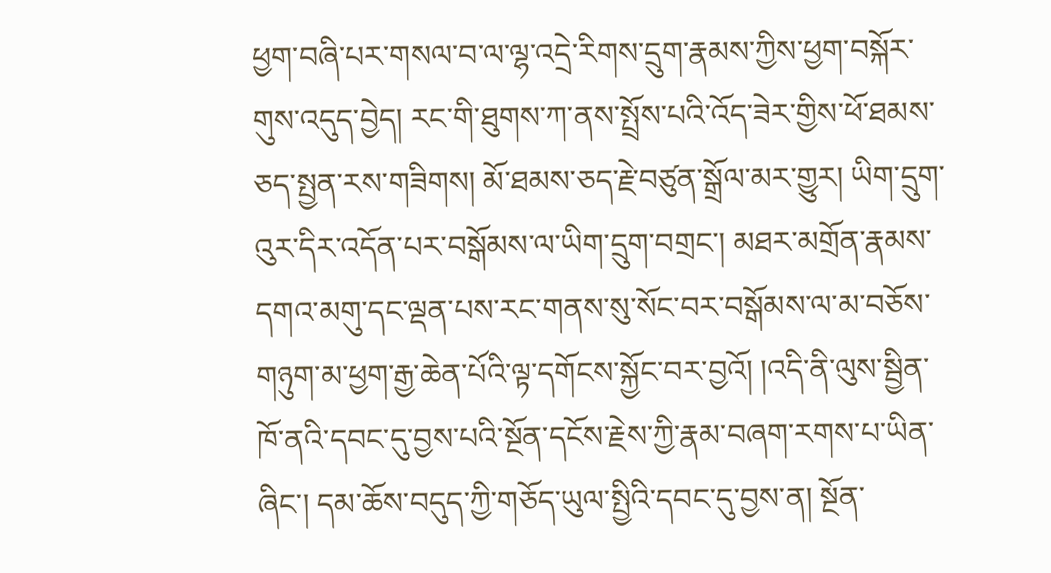ཕྱག་བཞི་པར་གསལ་བ་ལ་ལྷ་འདྲེ་རིགས་དྲུག་རྣམས་ཀྱིས་ཕྱག་བསྐོར་གུས་འདུད་བྱེད། རང་གི་ཐུགས་ཀ་ནས་སྤྲོས་པའི་འོད་ཟེར་གྱིས་ཕོ་ཐམས་ཅད་སྤྱན་རས་གཟིགས། མོ་ཐམས་ཅད་རྗེ་བཙུན་སྒྲོལ་མར་གྱུར། ཡིག་དྲུག་འུར་དིར་འདོན་པར་བསྒོམས་ལ་ཡིག་དྲུག་བགྲང་། མཐར་མགྲོན་རྣམས་དགའ་མགུ་དང་ལྡན་པས་རང་གནས་སུ་སོང་བར་བསྒོམས་ལ་མ་བཅོས་གཉུག་མ་ཕྱག་རྒྱ་ཆེན་པོའི་ལྟ་དགོངས་སྐྱོང་བར་བྱའོ། །འདི་ནི་ལུས་སྦྱིན་ཁོ་ནའི་དབང་དུ་བྱས་པའི་སྔོན་དངོས་རྗེས་ཀྱི་རྣམ་བཞག་རགས་པ་ཡིན་ཞིང་། དམ་ཆོས་བདུད་ཀྱི་གཅོད་ཡུལ་སྤྱིའི་དབང་དུ་བྱས་ན། སྔོན་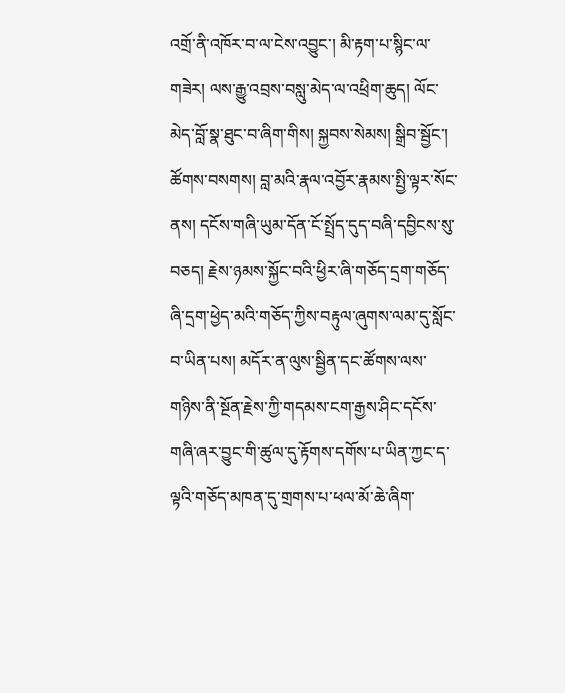འགྲོ་ནི་འཁོར་བ་ལ་ངེས་འབྱུང་། མི་རྟག་པ་སྙིང་ལ་གཟེར། ལས་རྒྱུ་འབྲས་བསླུ་མེད་ལ་འཕྲིག་ཆུད། ལོང་མེད་བློ་སྣ་ཐུང་བ་ཞིག་གིས། སྐྱབས་སེམས། སྒྲིབ་སྦྱོང་། ཚོགས་བསགས། བླ་མའི་རྣལ་འབྱོར་རྣམས་སྤྱི་ལྟར་སོང་ནས། དངོས་གཞི་ཡུམ་དོན་ངོ་སྤྲོད་དུད་བཞི་དབྱིངས་སུ་བཅད། རྗེས་ཉམས་སྐྱོང་བའི་ཕྱིར་ཞི་གཅོད་དྲག་གཅོད་ཞི་དྲག་ཕྱེད་མའི་གཅོད་ཀྱིས་བརྟུལ་ཞུགས་ལམ་དུ་སློང་བ་ཡིན་པས། མདོར་ན་ལུས་སྦྱིན་དང་ཚོགས་ལས་གཉིས་ནི་སྔོན་རྗེས་ཀྱི་གདམས་ངག་རྒྱས་ཤིང་དངོས་གཞི་ཞར་བྱུང་གི་ཚུལ་དུ་རྟོགས་དགོས་པ་ཡིན་ཀྱང་ད་ལྟའི་གཅོད་མཁན་དུ་གྲགས་པ་ཕལ་མོ་ཆེ་ཞིག་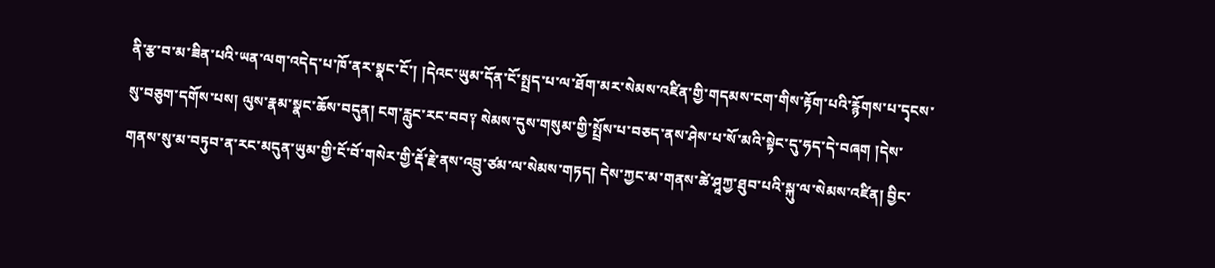ནི་རྩ་བ་མ་ཟིན་པའི་ཡན་ལག་འདེད་པ་ཁོ་ནར་སྣང་ངོ་། །དེའང་ཡུམ་དོན་ངོ་སྤྲད་པ་ལ་ཐོག་མར་སེམས་འཛིན་གྱི་གདམས་ངག་གིས་རྟོག་པའི་རྙོགས་པ་དྭངས་སུ་བཅུག་དགོས་པས། ལུས་རྣམ་སྣང་ཆོས་བདུན། ངག་རླུང་རང་བབ༑ སེམས་དུས་གསུམ་གྱི་སྤྲོས་པ་བཅད་ནས་ཤེས་པ་སོ་མའི་སྟེང་དུ་ཧད་དེ་བཞག །དེས་གནས་སུ་མ་བཏུབ་ན་རང་མདུན་ཡུམ་གྱི་ངོ་བོ་གསེར་གྱི་རྡོ་རྗེ་ནས་འབྲུ་ཙམ་ལ་སེམས་གཏད། དེས་ཀྱང་མ་གནས་ཚེ་ཤཱཀྱ་ཐུབ་པའི་སྐུ་ལ་སེམས་འཛིན། བྱིང་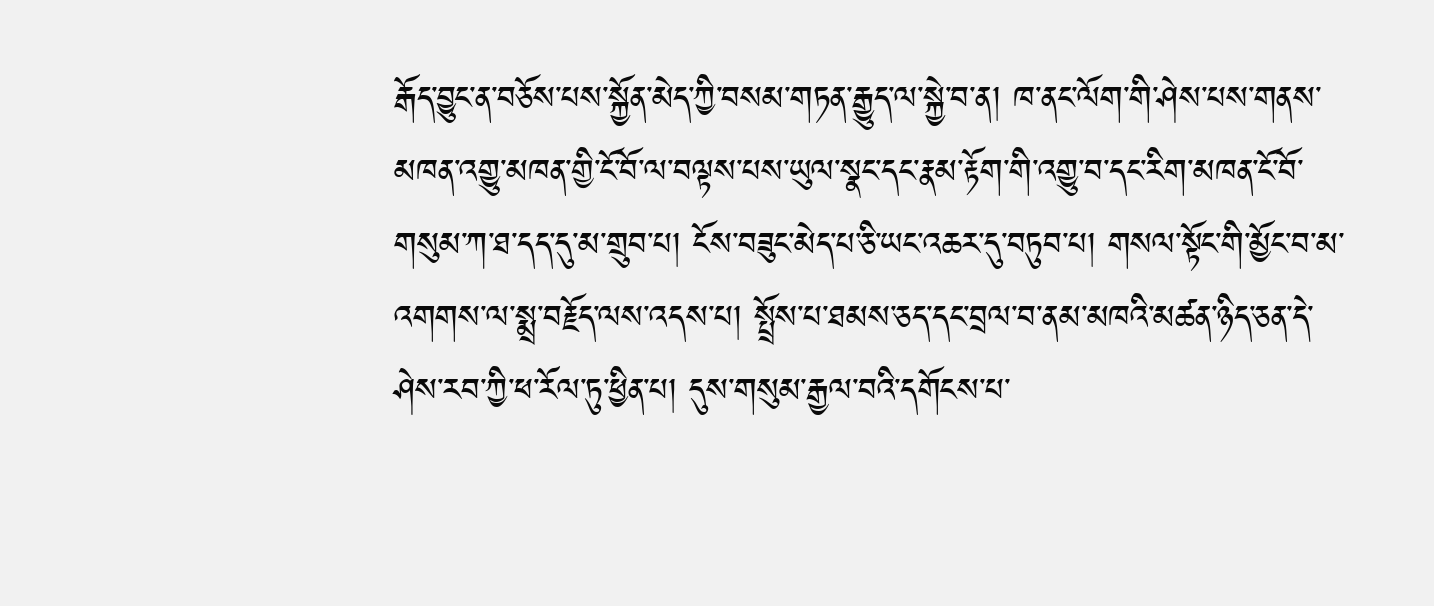རྒོད་བྱུང་ན་བཅོས་པས་སྐྱོན་མེད་ཀྱི་བསམ་གཏན་རྒྱུད་ལ་སྐྱེ་བ་ན། ཁ་ནང་ལོག་གི་ཤེས་པས་གནས་མཁན་འགྱུ་མཁན་གྱི་ངོ་བོ་ལ་བལྟས་པས་ཡུལ་སྣང་དང་རྣམ་རྟོག་གི་འགྱུ་བ་དང་རིག་མཁན་ངོ་བོ་གསུམ་ཀ་ཐ་དད་དུ་མ་གྲུབ་པ། ངོས་བཟུང་མེད་པ་ཅི་ཡང་འཆར་དུ་བཏུབ་པ། གསལ་སྟོང་གི་མྱོང་བ་མ་འགགས་ལ་སྨྲ་བརྗོད་ལས་འདས་པ། སྤྲོས་པ་ཐམས་ཅད་དང་བྲལ་བ་ནམ་མཁའི་མཚན་ཉིད་ཅན་དེ་ཤེས་རབ་ཀྱི་ཕ་རོལ་ཏུ་ཕྱིན་པ། དུས་གསུམ་རྒྱལ་བའི་དགོངས་པ་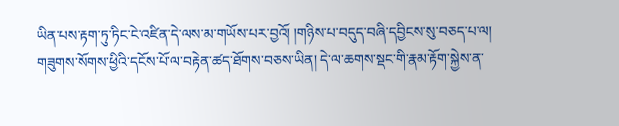ཡིན་པས་རྟག་ཏུ་ཏིང་ངེ་འཛིན་དེ་ལས་མ་གཡོས་པར་བྱའོ། །གཉིས་པ་བདུད་བཞི་དབྱིངས་སུ་བཅད་པ་ལ། གཟུགས་སོགས་ཕྱིའི་དངོས་པོ་ལ་བརྟེན་ཚད་ཐོགས་བཅས་ཡིན། དེ་ལ་ཆགས་སྡང་གི་རྣམ་རྟོག་སྐྱེས་ན་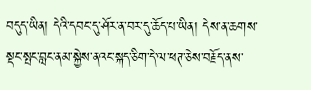བདུད་ཡིན། དེའི་དབང་དུ་ཤོར་ན་བར་དུ་ཆོད་པ་ཡིན། དེས་ན་ཆགས་སྡང་སྤང་བླང་ནམ་སྐྱེས་ནའང་སྐད་ཅིག་དེ་ལ་ཕཊ་ཅེས་བརྗོད་ནས་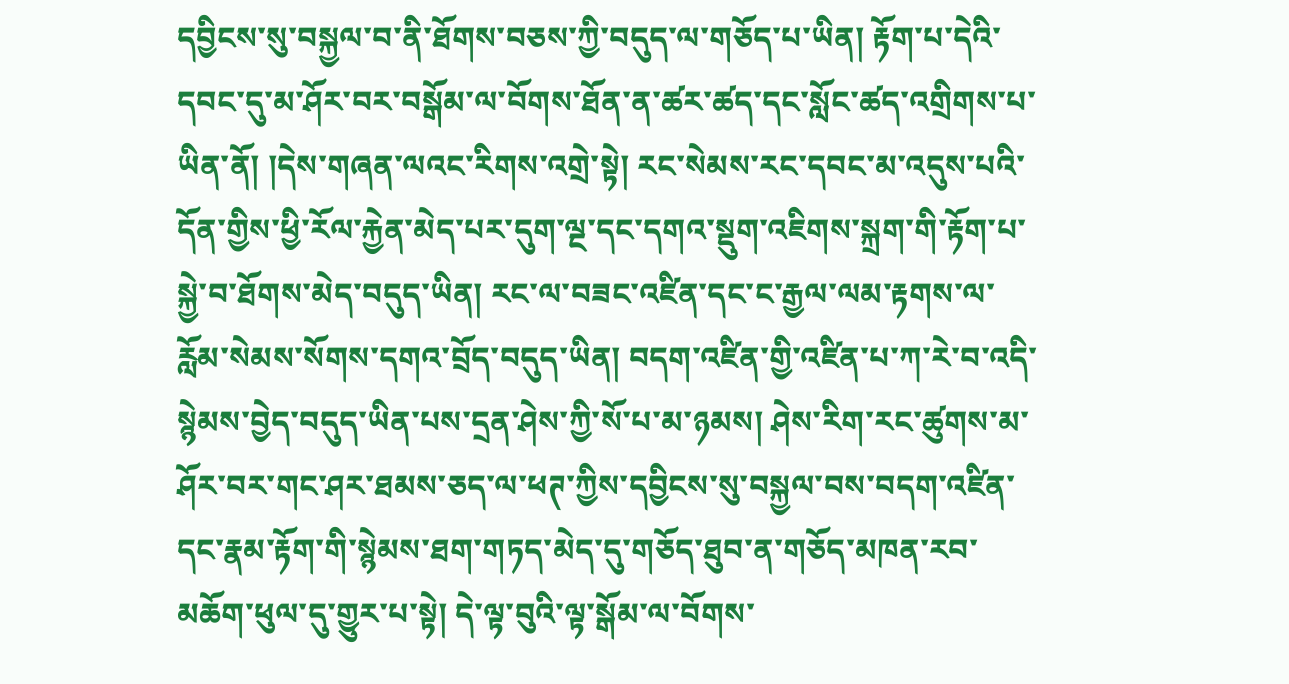དབྱིངས་སུ་བསྐྱལ་བ་ནི་ཐོགས་བཅས་ཀྱི་བདུད་ལ་གཅོད་པ་ཡིན། རྟོག་པ་དེའི་དབང་དུ་མ་ཤོར་བར་བསྒོམ་ལ་བོགས་ཐོན་ན་ཚར་ཚད་དང་སློང་ཚད་འགྲིགས་པ་ཡིན་ནོ། །དེས་གཞན་ལའང་རིགས་འགྲེ་སྟེ། རང་སེམས་རང་དབང་མ་འདུས་པའི་དོན་གྱིས་ཕྱི་རོལ་རྐྱེན་མེད་པར་དུག་ལྔ་དང་དགའ་སྡུག་འཇིགས་སྐྲག་གི་རྟོག་པ་སྐྱེ་བ་ཐོགས་མེད་བདུད་ཡིན། རང་ལ་བཟང་འཛིན་དང་ང་རྒྱལ་ལམ་རྟགས་ལ་རློམ་སེམས་སོགས་དགའ་བྲོད་བདུད་ཡིན། བདག་འཛིན་གྱི་འཛིན་པ་ཀ་རེ་བ་འདི་སྙེམས་བྱེད་བདུད་ཡིན་པས་དྲན་ཤེས་ཀྱི་སོ་པ་མ་ཉམས། ཤེས་རིག་རང་ཚུགས་མ་ཤོར་བར་གང་ཤར་ཐམས་ཅད་ལ་ཕཊ་ཀྱིས་དབྱིངས་སུ་བསྐྱལ་བས་བདག་འཛིན་དང་རྣམ་རྟོག་གི་སྙེམས་ཐག་གཏད་མེད་དུ་གཅོད་ཐུབ་ན་གཅོད་མཁན་རབ་མཆོག་ཕུལ་དུ་གྱུར་པ་སྟེ། དེ་ལྟ་བུའི་ལྟ་སྒོམ་ལ་བོགས་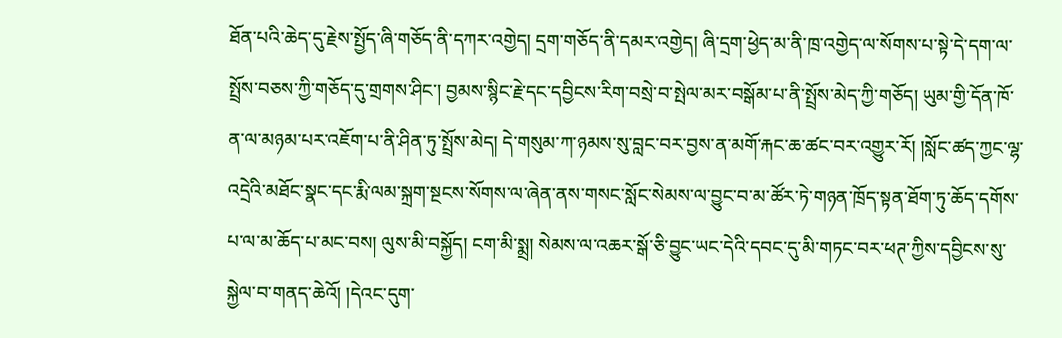ཐོན་པའི་ཆེད་དུ་རྗེས་སྤྱོད་ཞི་གཅོད་ནི་དཀར་འགྱེད། དྲག་གཅོད་ནི་དམར་འགྱེད། ཞི་དྲག་ཕྱེད་མ་ནི་ཁྲ་འགྱེད་ལ་སོགས་པ་སྟེ་དེ་དག་ལ་སྤྲོས་བཅས་ཀྱི་གཅོད་དུ་གྲགས་ཤིང་། བྱམས་སྙིང་རྗེ་དང་དབྱིངས་རིག་བསྲེ་བ་སྤེལ་མར་བསྒོམ་པ་ནི་སྤྲོས་མེད་ཀྱི་གཅོད། ཡུམ་གྱི་དོན་ཁོ་ན་ལ་མཉམ་པར་འཇོག་པ་ནི་ཤིན་ཏུ་སྤྲོས་མེད། དེ་གསུམ་ཀ་ཉམས་སུ་བླང་བར་བྱས་ན་མགོ་རྐང་ཆ་ཚང་བར་འགྱུར་རོ། །སློང་ཚད་ཀྱང་ལྷ་འདྲེའི་མཐོང་སྣང་དང་རྨི་ལམ་སྐྲག་སྔངས་སོགས་ལ་ཞེན་ནས་གསང་སློང་སེམས་ལ་བྱུང་བ་མ་ཚོར་ཏེ་གཉན་ཁྲོད་སྟན་ཐོག་ཏུ་ཆོད་དགོས་པ་ལ་མ་ཆོད་པ་མང་བས། ལུས་མི་བསྐྱོད། ངག་མི་སྨྲ། སེམས་ལ་འཆར་སྒོ་ཅི་བྱུང་ཡང་དེའི་དབང་དུ་མི་གཏང་བར་ཕཊ་ཀྱིས་དབྱིངས་སུ་སྐྱེལ་བ་གནད་ཆེའོ། །དེའང་དུག་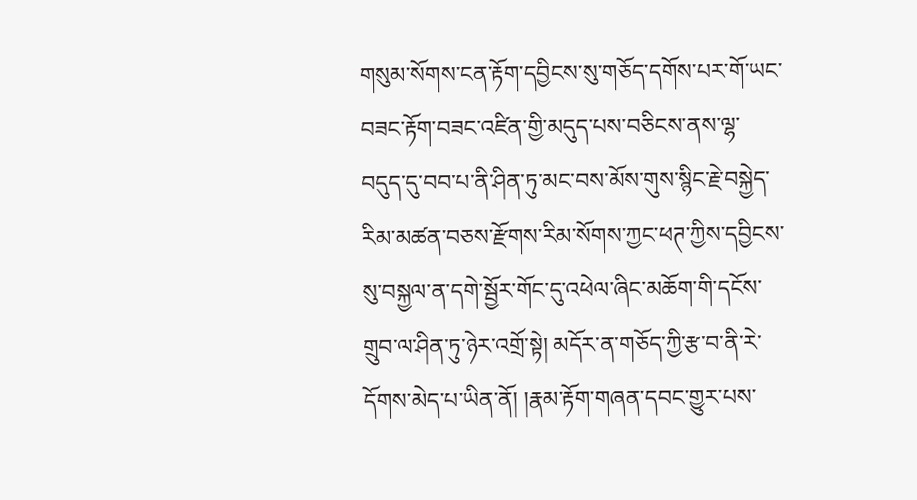གསུམ་སོགས་ངན་རྟོག་དབྱིངས་སུ་གཅོད་དགོས་པར་གོ་ཡང་བཟང་རྟོག་བཟང་འཛིན་གྱི་མདུད་པས་བཅིངས་ནས་ལྷ་བདུད་དུ་བབ་པ་ནི་ཤིན་ཏུ་མང་བས་མོས་གུས་སྙིང་རྗེ་བསྐྱེད་རིམ་མཚན་བཅས་རྫོགས་རིམ་སོགས་ཀྱང་ཕཊ་ཀྱིས་དབྱིངས་སུ་བསྐྱལ་ན་དགེ་སྦྱོར་གོང་དུ་འཕེལ་ཞིང་མཆོག་གི་དངོས་གྲུབ་ལ་ཤིན་ཏུ་ཉེར་འགྲོ་སྟེ། མདོར་ན་གཅོད་ཀྱི་རྩ་བ་ནི་རེ་དོགས་མེད་པ་ཡིན་ནོ། །རྣམ་རྟོག་གཞན་དབང་གྱུར་པས་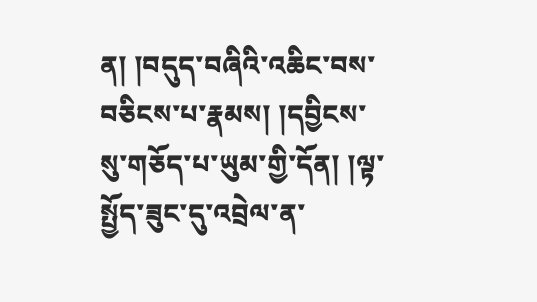ན། །བདུད་བཞིའི་འཆིང་བས་བཅིངས་པ་རྣམས། །དབྱིངས་སུ་གཅོད་པ་ཡུམ་གྱི་དོན། །ལྟ་སྤྱོད་ཟུང་དུ་འབྲེལ་ན་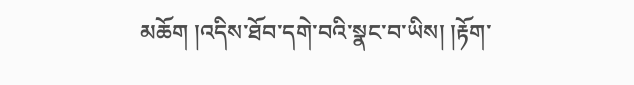མཆོག །འདིས་ཐོབ་དགེ་བའི་སྣང་བ་ཡིས། །རྟོག་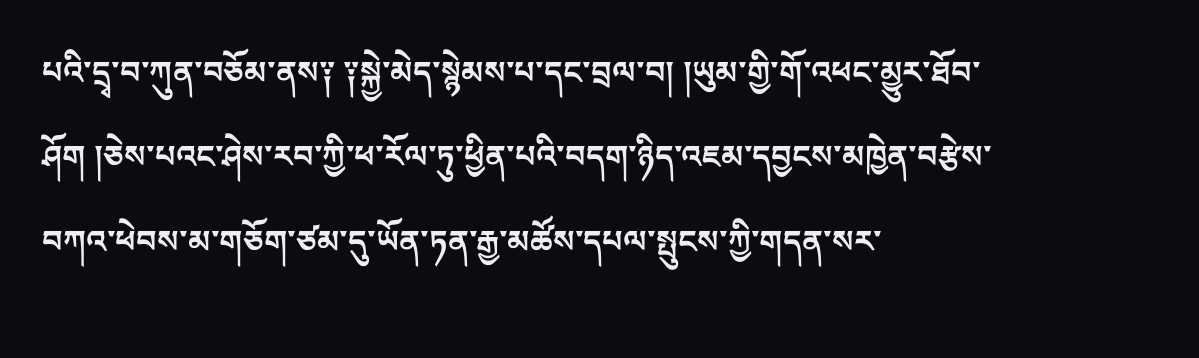པའི་དྲྭ་བ་ཀུན་བཅོམ་ནས༑ ༑སྐྱེ་མེད་སྙེམས་པ་དང་བྲལ་བ། །ཡུམ་གྱི་གོ་འཕང་མྱུར་ཐོབ་ཤོག །ཅེས་པའང་ཤེས་རབ་ཀྱི་ཕ་རོལ་ཏུ་ཕྱིན་པའི་བདག་ཉིད་འཇམ་དབྱངས་མཁྱེན་བརྩེས་བཀའ་ཕེབས་མ་གཅོག་ཙམ་དུ་ཡོན་ཏན་རྒྱ་མཚོས་དཔལ་སྤུངས་ཀྱི་གདན་སར་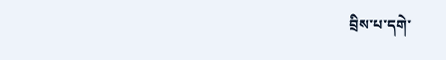བྲིས་པ་དགེ་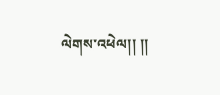ལེགས་འཕེལ།། །།